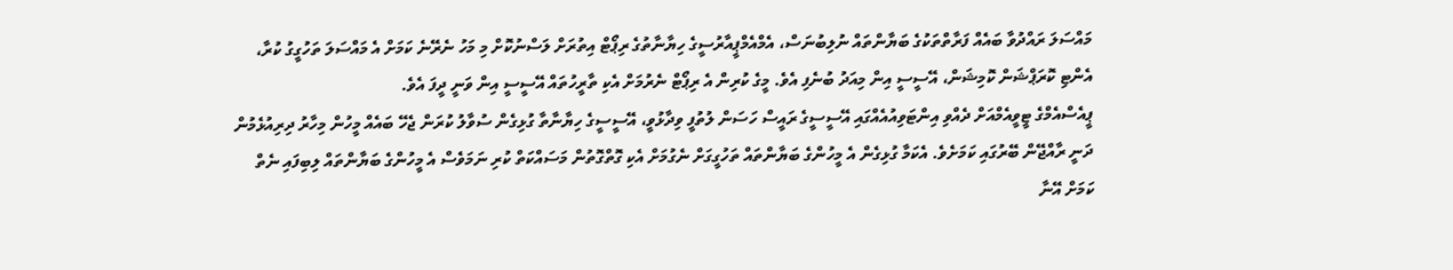މައްސަލަ ރައްދުވާ ބައެއް ފަރާތްތަކުގެ ބަޔާންތައް ނުލިބުނަސް، އެމްއެމްޕީއާރުސީގެ ހިޔާނާތުގެ ރިޕޯޓް އިތުރަށް ލަސްނުކޮށް މި މަހު ނެރޭނެ ކަމަށް އެ މައްސަލަ ތަހުގީގު ކުރާ، އެންޓި ކޮރަޕްޝަން ކޮމިޝަން، އޭސީސީ އިން މިއަދު ބުނެފި އެވެ. މީގެ ކުރިން އެ ރިޕޯޓް ނެރުމަށް އެކި ތާރީހުތައް އޭސީސީ އިން ވަނީ ދީފަ އެވެ.
ޕީއެސްއެމްގެ ޓީވީއެމްއަށް ދެއްވި އިންޓަވިއުއެއްގައި އޭސީސީގެ ރައީސް ހަސަން ލުތުފީ ވިދާޅުވީ، އޭސީސީގެ ހިޔާނާތާ ގުޅިގެން ސުވާލު ކުރަން ޖެހޭ ބައެއް މީހުން މިހާރު ދިރިއުޅެމުން ދަނީ ރާއްޖޭން ބޭރުގައި ކަމަށެވެ. އެކަމާ ގުޅިގެން އެ މީހުންގެ ބަޔާންތައް ތަހުގީގަށް ނެގުމަށް އެކި ގޮތްގޮތުން މަސައްކަތް ކުރި ނަމަވެސް އެ މީހުންގެ ބަޔާންތައް ލިބިފައި ނެތް ކަމަށް އޭނާ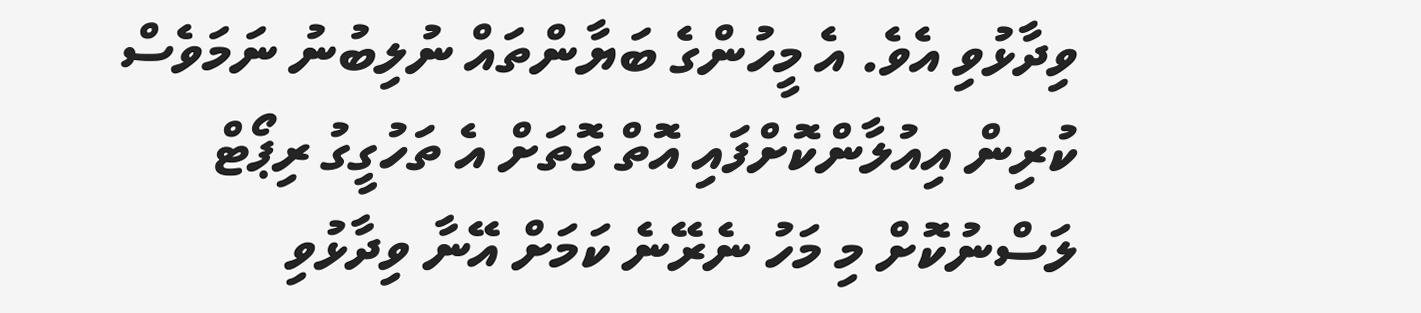ވިދާޅުވި އެވެ. އެ މީހުންގެ ބަޔާންތައް ނުލިބުނު ނަމަވެސް ކުރިން އިއުލާންކޮށްފައި އޮތް ގޮތަށް އެ ތަހުގީގު ރިޕޯޓް ލަސްނުކޮށް މި މަހު ނެރޭނެ ކަމަށް އޭނާ ވިދާޅުވި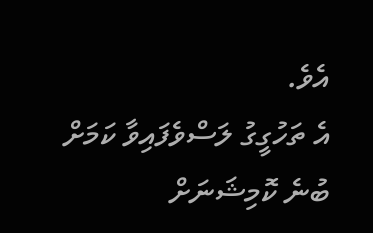އެވެ.
އެ ތަހުގީގު ލަސްވެފައިވާ ކަމަށް ބުނެ ކޮމިޝަނަށް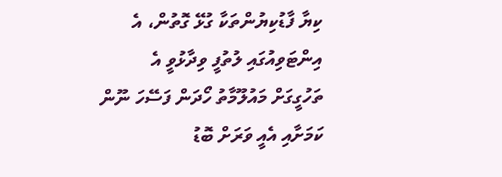ކިޔާ ފާޑުކިޔުންތަކާ ގުޅޭ ގޮތުން، އެ އިންޓަވިއުގައި ލުތުފީ ވިދާޅުވީ އެ ތަހުގީގަށް މައުލޫމާތު ހޯދަން ފަސޭހަ ނޫން ކަމަށާއި އެއީ ވަރަށް ބޮޑު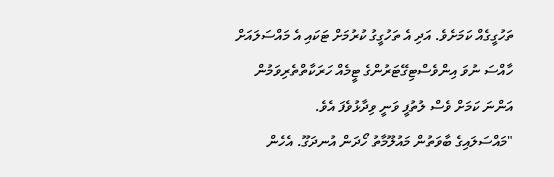ތަހުގީގެއް ކަމަށެވެ. އަދި އެ ތަހުގީގު ކުރުމަށް ޓަކައި އެ މައްސަލައަށް ހާއްސަ ނުވަ އިންވެސްޓިގޭޓަރުންގެ ޓީމެއް ހަރަކާތްތެރިވަމުން އަންނަ ކަމަށް ވެސް ލުތުފީ ވަނީ ވިދާޅުވެފަ އެވެ.
"މައްސަލައިގެ ބާވަތުން މައުލޫމާތު ހޯދަން އުނދަގޫ. އެހެން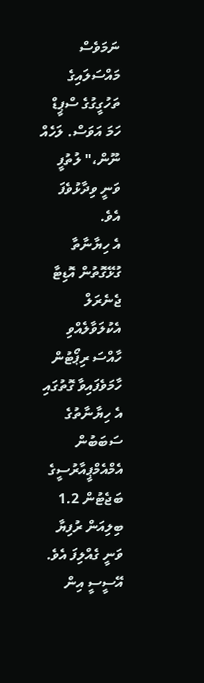ނަމަވެސް މައްސަލައިގެ ތަހުގީގުގެ ސްޕީޑް ހަމަ އަވަސް. ލަހެއް ނޫން،" ލުތުފީ ވަނީ ވިދާޅުވެފަ އެވެ.
އެ ހިޔާނާތާ ގުޅޭގޮތުން އޮޑިޓާ ޖެނެރަލް އެކުލަވާލެއްވި ހާއްސަ ރިޕޯޓުން ހާމަވެފައިވާ ގޮތުގައި އެ ހިޔާނާތުގެ ސަބަބުން އެމްއެމްޕީއާރުސީގެ ބަޖެޓުން 1.2 ބިލިއަން ރުފިޔާ ވަނީ ގެއްލިފަ އެވެ. އޭސީސީ އިން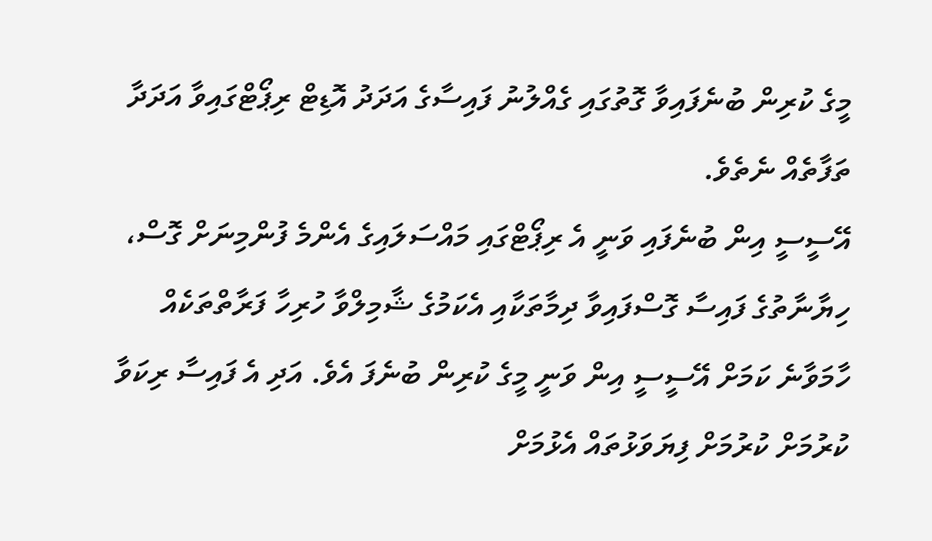މީގެ ކުރިން ބުނެފައިވާ ގޮތުގައި ގެއްލުނު ފައިސާގެ އަދަދު އޮޑިޓް ރިޕޯޓްގައިވާ އަދަދާ ތަފާތެއް ނެތެވެ.
އޭސީސީ އިން ބުނެފައި ވަނީ އެ ރިޕޯޓްގައި މައްސަލައިގެ އެންމެ ފުންމިނަށް ގޮސް، ހިޔާނާތުގެ ފައިސާ ގޮސްފައިވާ ދިމާތަކާއި އެކަމުގެ ޝާމިލްވާ ހުރިހާ ފަރާތްތަކެއް ހާމަވާނެ ކަމަށް އޭސީސީ އިން ވަނީ މީގެ ކުރިން ބުނެފަ އެވެ. އަދި އެ ފައިސާ ރިކަވާ ކުރުމަށް ކުރުމަށް ފިޔަވަޅުތައް އެޅުމަށް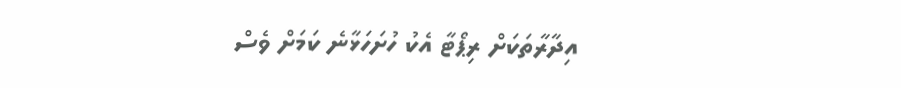އިދާރާތަކަށް ރިޕޯޓާ އެކު ހުށަހަޅާނެ ކަމަށް ވެސް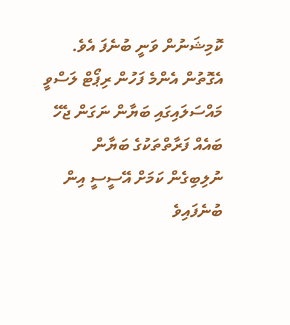ކޮމިޝަނުން ވަނީ ބުނެފަ އެވެ.
އެގޮތުން އެންމެ ފަހުން ރިޕޯޓް ލަސްވީ މައްސަލައިގައި ބަޔާން ނަގަން ޖެހޭ ބައެއް ފަރާތްތަކުގެ ބަޔާން ނުލިބިގެން ކަމަށް އޭސީސީ އިން ބުނެފައިވެ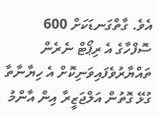އެވެ. ގާތްގަނޑަކަށް 600 ސޮފްހާގެ އެ ރިޕޯޓް ނެރެން ތައްޔާރުވެފައިވަނިކޮށް އެ ހިޔާނާތާ ގުޅޭ ގޮތުން އަލްޖަޒީރާ އިން އާންމު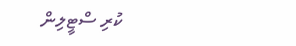ކުރި ސްޓީލިން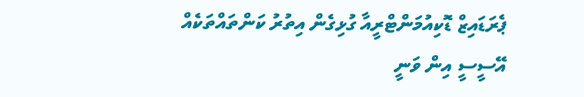ޕެރަޑައިޒް ޑޮކިއުމަންޓްރީއާ ގުޅިގެން އިތުރު ކަންތައްތަކެއް އޭސީސީ އިން ވަނީ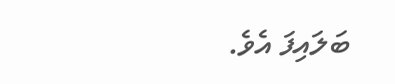ބަލައިފަ އެވެ.